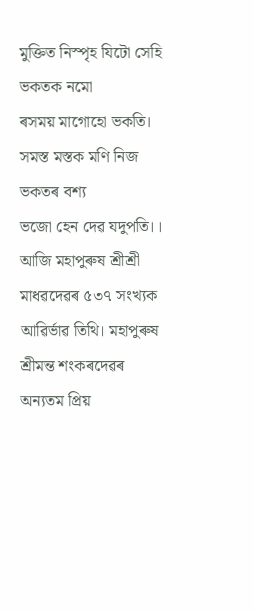মুক্তিত নিস্পৃহ যিটো সেহি ভকতক নমো
ৰসময় মাগোহো ভকতি।
সমস্ত মস্তক মণি নিজ ভকতৰ বশ্য
ভজো হেন দেৱ যদুপতি।।
আজি মহাপুৰুষ শ্ৰীশ্ৰী মাধৱদেৱৰ ৫৩৭ সংখ্যক আৱিৰ্ভাৱ তিথি। মহাপুৰুষ শ্ৰীমন্ত শংকৰদেৱৰ অন্যতম প্ৰিয়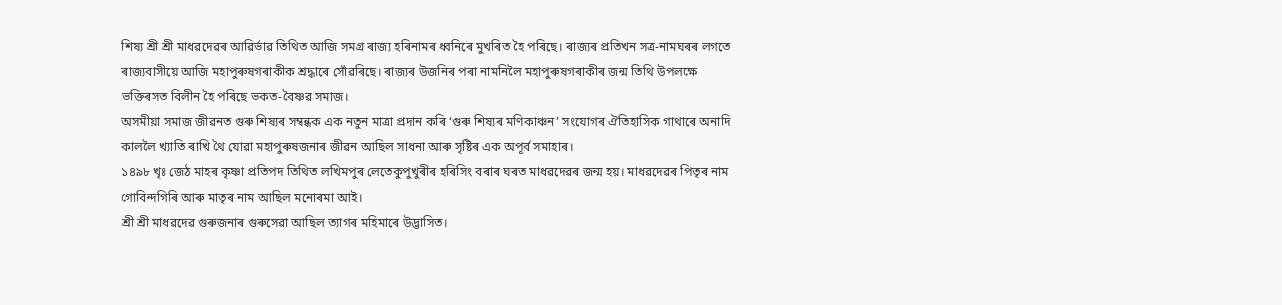শিষ্য শ্ৰী শ্ৰী মাধৱদেৱৰ আৱিৰ্ভাৱ তিথিত আজি সমগ্ৰ ৰাজ্য হৰিনামৰ ধ্বনিৰে মুখৰিত হৈ পৰিছে। ৰাজ্যৰ প্ৰতিখন সত্ৰ-নামঘৰৰ লগতে ৰাজ্যবাসীয়ে আজি মহাপুৰুষগৰাকীক শ্রদ্ধাৰে সোঁৱৰিছে। ৰাজ্যৰ উজনিৰ পৰা নামনিলৈ মহাপুৰুষগৰাকীৰ জন্ম তিথি উপলক্ষে ভক্তিৰসত বিলীন হৈ পৰিছে ভকত-বৈষ্ণৱ সমাজ।
অসমীয়া সমাজ জীৱনত গুৰু শিষ্যৰ সম্বন্ধক এক নতুন মাত্রা প্রদান কৰি ‘গুৰু শিষ্যৰ মণিকাঞ্চন’ সংযোগৰ ঐতিহাসিক গাথাৰে অনাদি কাললৈ খ্যাতি ৰাখি থৈ যোৱা মহাপুৰুষজনাৰ জীৱন আছিল সাধনা আৰু সৃষ্টিৰ এক অপূৰ্ব সমাহাৰ।
১৪৯৮ খৃঃ জেঠ মাহৰ কৃষ্ণা প্রতিপদ তিথিত লখিমপুৰ লেতেকুপুখুৰীৰ হৰিসিং বৰাৰ ঘৰত মাধৱদেৱৰ জন্ম হয়। মাধৱদেৱৰ পিতৃৰ নাম গোবিন্দগিৰি আৰু মাতৃৰ নাম আছিল মনোৰমা আই।
শ্ৰী শ্ৰী মাধৱদেৱ গুৰুজনাৰ গুৰুসেৱা আছিল ত্যাগৰ মহিমাৰে উদ্ভাসিত।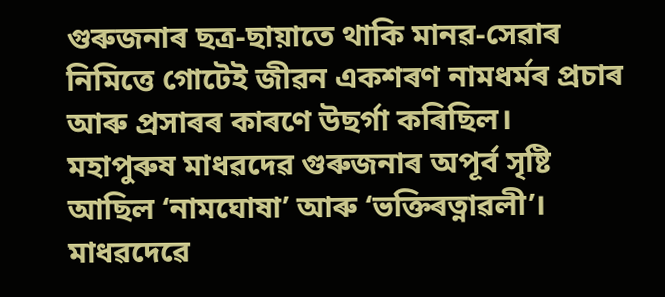গুৰুজনাৰ ছত্ৰ-ছায়াতে থাকি মানৱ-সেৱাৰ নিমিত্তে গোটেই জীৱন একশৰণ নামধৰ্মৰ প্ৰচাৰ আৰু প্ৰসাৰৰ কাৰণে উছৰ্গা কৰিছিল।
মহাপুৰুষ মাধৱদেৱ গুৰুজনাৰ অপূৰ্ব সৃষ্টি আছিল ‘নামঘোষা’ আৰু ‘ভক্তিৰত্নাৱলী’। মাধৱদেৱে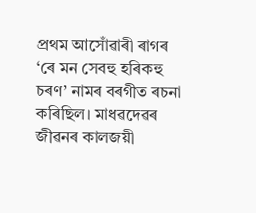প্রথম আসোঁৱাৰী ৰাগৰ ‘ৰে মন সেবহু হৰিকহু চৰণ’ নামৰ বৰগীত ৰচনা কৰিছিল। মাধৱদেৱৰ জীৱনৰ কালজয়ী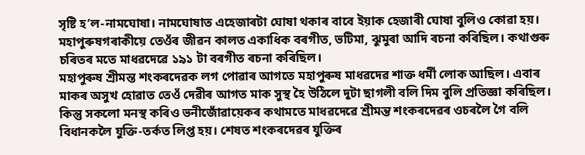সৃষ্টি হ’ল-নামঘোষা। নামঘোষাত এহেজাৰটা ঘোষা থকাৰ বাবে ইয়াক হেজাৰী ঘোষা বুলিও কোৱা হয়।
মহাপুৰুষগৰাকীয়ে তেওঁৰ জীৱন কালত একাধিক বৰগীত, ভটিমা, ঝুমুৰা আদি ৰচনা কৰিছিল। কথাগুৰু চৰিতৰ মতে মাধৱদেৱে ১৯১ টা বৰগীত ৰচনা কৰিছিল।
মহাপুৰুষ শ্ৰীমন্ত শংকৰদেৱক লগ পোৱাৰ আগতে মহাপুৰুষ মাধৱদেৱ শাক্ত ধৰ্মী লোক আছিল। এবাৰ মাকৰ অসুখ হোৱাত তেওঁ দেৱীৰ আগত মাক সুস্থ হৈ উঠিলে দুটা ছাগলী বলি দিম বুলি প্ৰতিজ্ঞা কৰিছিল। কিন্তু সকলো মনস্থ কৰিও ভনীজোঁৱায়েকৰ কথামতে মাধৱদেৱে শ্ৰীমন্ত শংকৰদেৱৰ ওচৰলৈ গৈ বলি বিধানকলৈ যুক্তি-তৰ্কত লিপ্ত হয়। শেষত শংকৰদেৱৰ যুক্তিৰ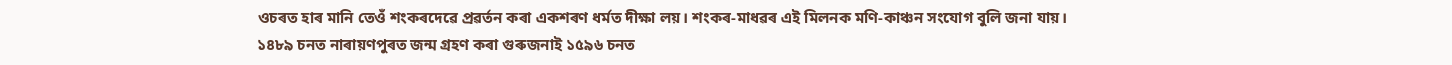ওচৰত হাৰ মানি তেওঁ শংকৰদেৱে প্ৰৱৰ্তন কৰা একশৰণ ধৰ্মত দীক্ষা লয়। শংকৰ-মাধৱৰ এই মিলনক মণি-কাঞ্চন সংযোগ বুলি জনা যায়।
১৪৮৯ চনত নাৰায়ণপুৰত জন্ম গ্ৰহণ কৰা গুৰুজনাই ১৫৯৬ চনত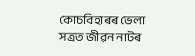কোচবিহাৰৰ ভেলা সত্ৰত জীৱন নাটৰ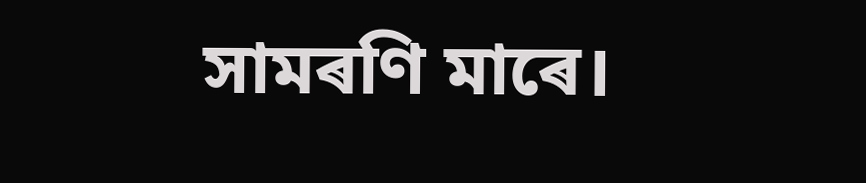সামৰণি মাৰে।